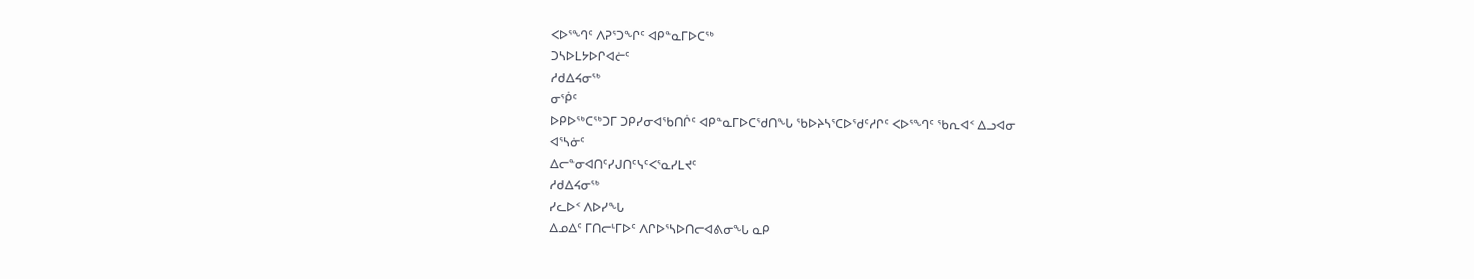ᐸᐅᕐᙰᑦ ᐱᕈᕐᑐᖏᑦ ᐊᑭᓐᓇᒥᐅᑕᖅ
ᑐᓴᐅᒪᔭᐅᒋᐊᓖᑦ
ᓱᑯᐃᔦᓂᖅ
ᓂᖀᑦ
ᐅᑭᐅᖅᑕᖅᑐᒥ ᑐᑭᓯᓂᐊᖃᑎᒌᑦ ᐊᑭᓐᓇᒥᐅᑕᖁᑎᖓ ᖃᐅᔨᓴᕐᑕᐅᖁᑦᓱᒋᑦ ᐸᐅᕐᙰᑦ ᖃᕆᐊᑉ ᐃᓗᐊᓂ
ᐊᕐᓴᓃᑦ
ᐃᓕᓐᓂᐊᑎᑦᓯᒍᑎᑦᓭᑦᐸᕐᓇᓯᒪᔪᑦ
ᓱᑯᐃᔦᓂᖅ
ᓯᓚᐅᑉ ᐱᐅᓯᖓ
ᐃᓄᐃᑦ ᒥᑎᓕᒻᒥᐅᑦ ᐱᒋᐅᕐᓴᐅᑎᓕᐊᕕᓂᖓ ᓇᑭ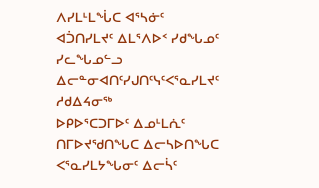ᐱᓯᒪᒻᒪᖔᑕ ᐊᕐᓴᓃᑦ
ᐊᑑᑎᓯᒪᔪᑦ ᐃᒪᕐᐱᐅᑉ ᓯᑯᖓᓄᑦ ᓯᓚᖓᓄᓪᓗ
ᐃᓕᓐᓂᐊᑎᑦᓯᒍᑎᑦᓭᑦᐸᕐᓇᓯᒪᔪᑦ
ᓱᑯᐃᔦᓂᖅ
ᐅᑭᐅᕐᑕᑐᒥᐅᑦ ᐃᓄᒻᒪᕇᑦ ᑎᒥᐅᔪᖁᑎᖓᑕ ᐃᓕᓴᐅᑎᖓᑕ ᐸᕐᓇᓯᒪᔭᖓᓂᑦ ᐃᓕᓵᑦ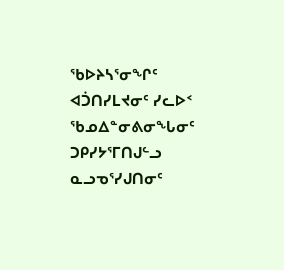ᖃᐅᔨᓴᕐᓂᖏᑦ ᐊᑑᑎᓯᒪᔪᓂᑦ ᓯᓚᐅᑉ ᖃᓄᐃᓐᓂᕕᓂᖓᓂᑦ ᑐᑭᓯᔭᕐᒥᑎᒍᓪᓗ ᓇᓗᓀᕐᓯᒍᑎᓂᑦ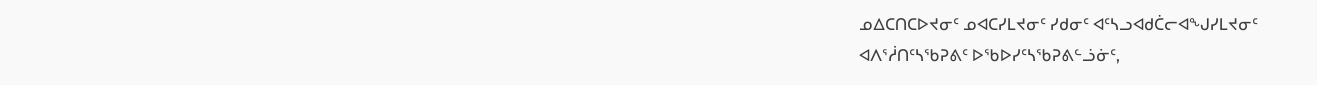ᓄᐃᑕᑎᑕᐅᔪᓂᑦ ᓄᐊᑕᓯᒪᔪᓂᑦ ᓯᑯᓂᑦ ᐊᑦᓴᓗᐊᑯᑖᓕᐊᖑᓯᒪᔪᓂᑦ
ᐊᐱᕐᓲᑎᑦᓴᖃᕈᕕᑦ ᐅᖃᐅᓯᑦᓴᖃᕈᕕᓪᓘᓃᑦ,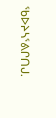ᖃᐅᔨᓴᕐᕕᒋᑎᒍ.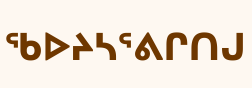ᖃᐅᔨᓴᕐᕕᒋᑎᒍ